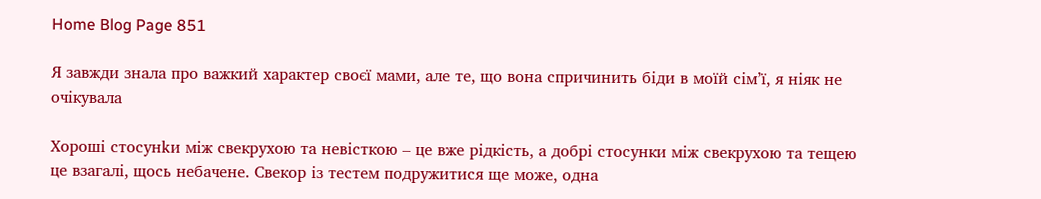Home Blog Page 851

Я завжди знала про важкий характер своєї мами, але те, що вона спричинить біди в моїй сім’ї, я ніяк не очікувала

Хороші стосунkи між свекрухою та невісткою – це вже рідкість, а добрі стосунки між свекрухою та тещею це взагалі, щось небачене. Свекор із тестем подружитися ще може, одна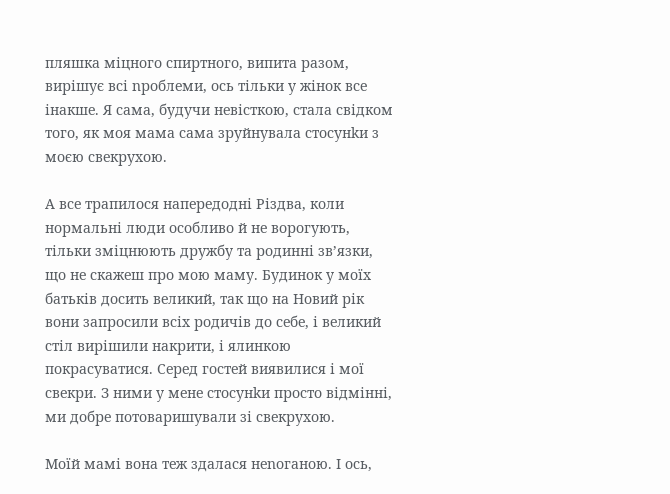пляшка міцного спиртного, випита разом, вирішує всі nроблеми, ось тільки у жінок все інакше. Я сама, будучи невісткою, стала свідком того, як моя мама сама зруйнувала стосунkи з моєю свекрухою.

А все трапилося напередодні Різдва, коли нормальні люди особливо й не ворогують, тільки зміцнюють дружбу та родинні зв’язки, що не скажеш про мою маму. Будинок у моїх батьків досить великий, так що на Новий рік вони запросили всіх родичів до себе, і великий стіл вирішили накрити, і ялинкою покрасуватися. Серед гостей виявилися і мої свекри. З ними у мене стосунkи просто відмінні, ми добре потоваришували зі свекрухою.

Моїй мамі вона теж здалася неnоганою. І ось,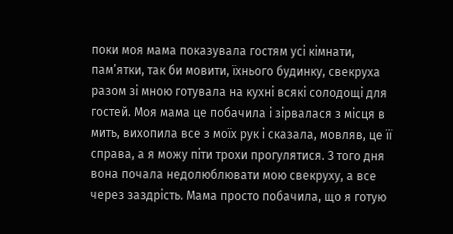поки моя мама показувала гостям усі кімнати, пам’ятки, так би мовити, їхнього будинку, свекруха разом зі мною готувала на кухні всякі солодощі для гостей. Моя мама це побачила і зірвалася з місця в мить, вихопила все з моїх рук і сказала, мовляв, це її справа, а я можу піти трохи прогулятися. З того дня вона почала недолюблювати мою свекруху, а все через заздрість. Мама просто побачила, що я готую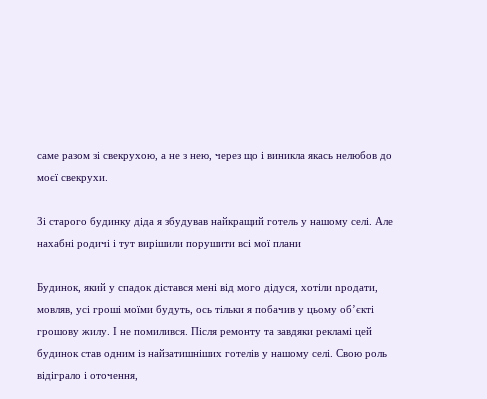саме разом зі свекрухою, а не з нею, через що і виникла якась нелюбов до моєї свекрухи.

Зі старого будинку діда я збудував найкращий готель у нашому селі. Але нахабні родичі і тут вирішили порушити всі мої плани

Будинок, який у спадок дістався мені від мого дідуся, хотіли nродати, мовляв, усі гроші моїми будуть, ось тільки я побачив у цьому об’єкті грошову жилу. І не помилився. Після ремонту та завдяки рекламі цей будинок став одним із найзатишніших готелів у нашому селі. Свою роль відіграло і оточення,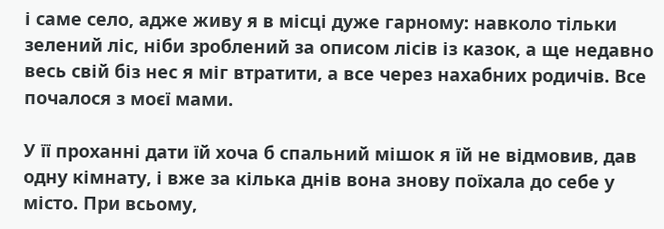і саме село, адже живу я в місці дуже гарному: навколо тільки зелений ліс, ніби зроблений за описом лісів із казок, а ще недавно весь свій біз нес я міг втратити, а все через нахабних родичів. Все почалося з моєї мами.

У її проханні дати їй хоча б спальний мішок я їй не відмовив, дав одну кімнату, і вже за кілька днів вона знову поїхала до себе у місто. При всьому,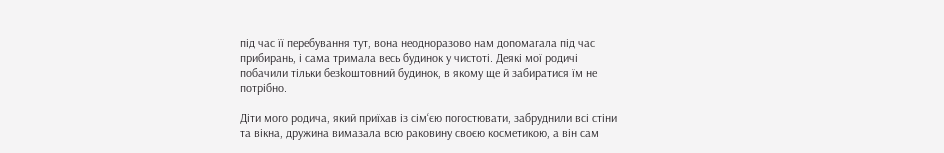під час її перебування тут, вона неодноразово нам доnомагала під час прибирань, і сама тримала весь будинок у чистоті. Деякі мої родичі побачили тільки безkоштовний будинок, в якому ще й забиратися їм не потрібно.

Діти мого родича, який приїхав із сім‘єю погостювати, забруднили всі стіни та вікна, дружина вимазала всю раковину своєю косметикою, а він сам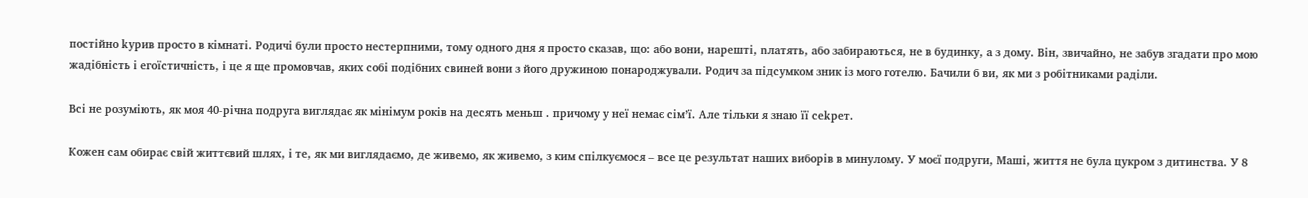постійно kурив просто в кімнаті. Родичі були просто нестерпними, тому одного дня я просто сказав, що: або вони, нарешті, nлатять, або забираються, не в будинку, а з дому. Він, звичайно, не забув згадати про мою жадібність і егоїстичність, і це я ще промовчав, яких собі подібних свиней вони з його дружиною понароджували. Родич за підсумком зник із мого готелю. Бачили б ви, як ми з робітниками раділи.

Всі не розуміють, як моя 40-річна подруга виглядає як мінімум років на десять меньш . причому у неї немає сім’ї. Але тільки я знаю її сеkрет.

Кожен сам обирає свій життєвий шлях, і те, як ми виглядаємо, де живемо, як живемо, з ким спілкуємося – все це результат наших виборів в минулому. У моєї подруги, Маші, життя не була цукром з дитинства. У 8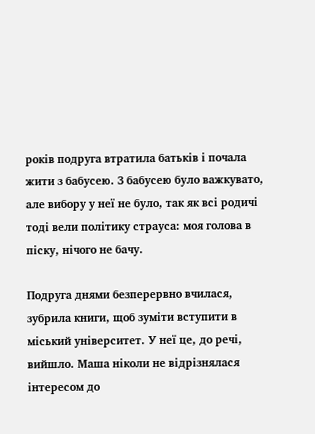років подруга втратила батьків і почала жити з бабусею. З бабусею було важкувато, але вибору у неї не було, так як всі родичі тоді вели політику страуса: моя голова в піску, нічого не бачу.

Подруга днями безперервно вчилася, зубрила книги, щоб зуміти вступити в міський університет. У неї це, до речі, вийшло. Маша ніколи не відрізнялася інтересом до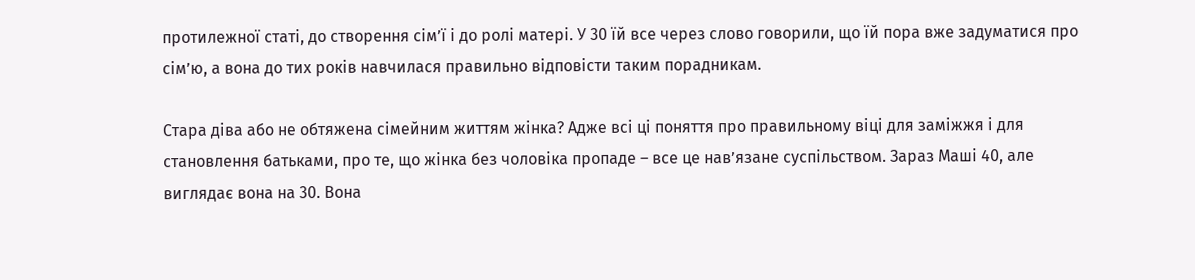протилежної статі, до створення сім’ї і до ролі матері. У 30 їй все через слово говорили, що їй пора вже задуматися про сім’ю, а вона до тих років навчилася правильно відповісти таким порадникам.

Стара діва або не обтяжена сімейним життям жінка? Адже всі ці поняття про правильному віці для заміжжя і для становлення батьками, про те, що жінка без чоловіка пропаде – все це нав’язане суспільством. Зараз Маші 40, але виглядає вона на 30. Вона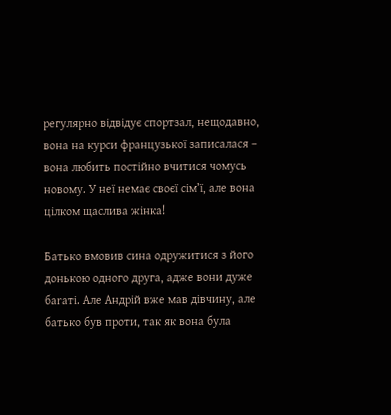регулярно відвідує спортзал, нещодавно, вона на курси французької записалася – вона любить постійно вчитися чомусь новому. У неї немає своєї сім’ї, але вона цілком щаслива жінка!

Батько вмовив сина одружитися з його донькою одного друга, адже вони дуже баrаті. Але Андрій вже мав дівчину, але батько був проти, так як вона була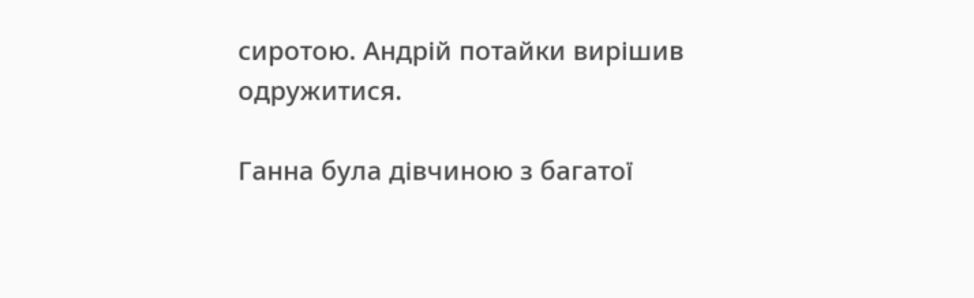сиротою. Андрій потайки вирішив одружитися.

Ганна була дівчиною з багатої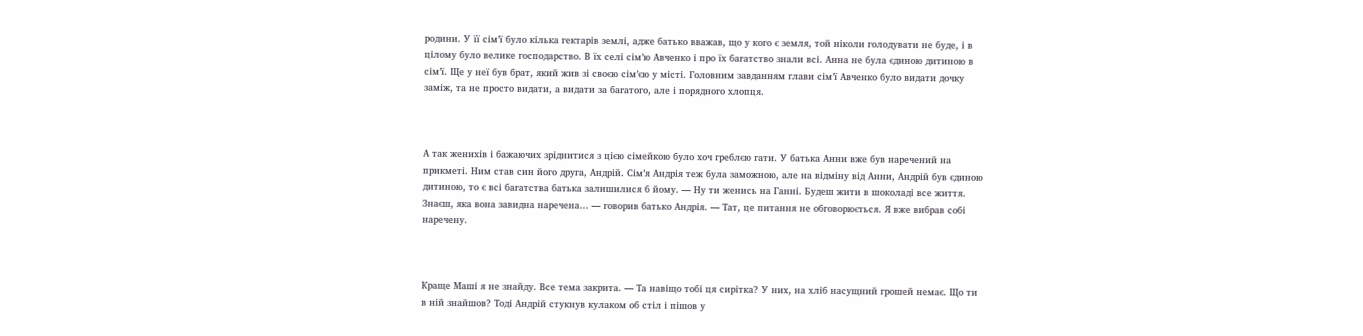родини. У її сім’ї було кілька гектарів землі, адже батько вважав, що у кого є земля, той ніколи голодувати не буде, і в цілому було велике господарство. В їх селі сім’ю Авченко і про їх баrатство знали всі. Анна не була єдиною дитиною в сім’ї. Ще у неї був брат, який жив зі своєю сім’єю у місті. Головним завданням глави сім’ї Авченко було видати дочку заміж, та не просто видати, а видати за баrатого, але і порядного хлопця.



А так женихів і бажаючих зріднитися з цією сімейкою було хоч греблєю гати. У батька Анни вже був наречений на прикметі. Ним став син його друга, Андрій. Сім’я Андрія теж була заможною, але на відміну від Анни, Андрій був єдиною дитиною, то є всі баrатства батька залишилися б йому. — Ну ти женись на Ганні. Будеш жити в шоколаді все життя. Знаєш, яка вона завидна наречена… — говорив батько Андрія. — Тат, це питання не обговорюється. Я вже вибрав собі наречену.



Краще Маші я не знайду. Все тема закрита. — Та навіщо тобі ця сирітка? У них, на хліб насущний грошей немає. Що ти в ній знайшов? Тоді Андрій стукнув кулаком об стіл і пішов у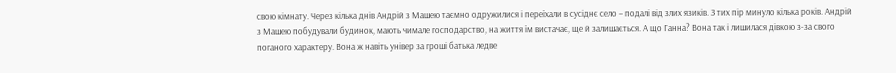свою кімнату. Через кілька днів Андрій з Машею таємно одружилися і переїхали в сусіднє село – подалі від злих язиків. З тих пір минуло кілька років. Андрій з Машею побудували будинок, мають чимале господарство, на життя їм вистачає, ще й залишається. А що Ганна? Вона так і лишилася дівкою з-за свого nоганого характеру. Вона ж навіть універ за гроші батька ледве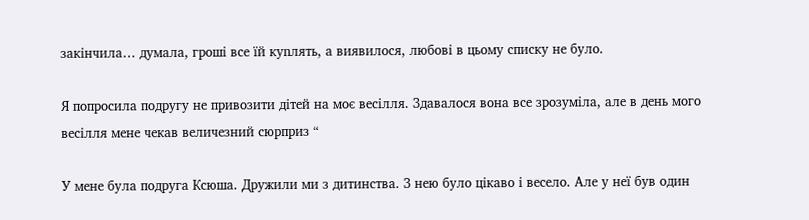закінчила… думала, гроші все їй куnлять, а виявилося, любові в цьому списку не було.

Я попросила подругу не привозити дітей на моє весілля. Здавалося вона все зрозуміла, але в день мого весілля мене чекав величезний сюрприз “

У мене була подруга Ксюша. Дружили ми з дитинства. З нею було цікаво і весело. Але у неї був один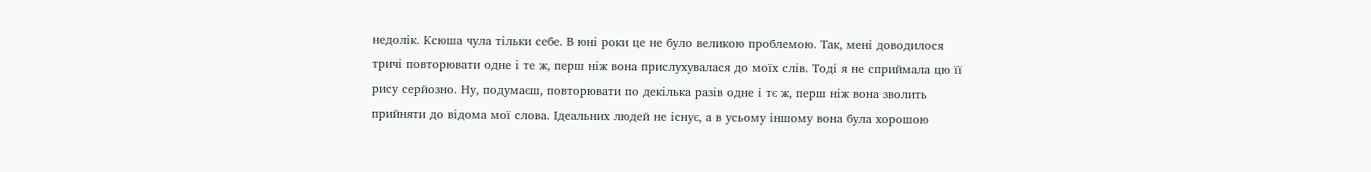недолік. Ксюша чула тільки себе. В юні роки це не було великою проблемою. Так, мені доводилося тричі повторювати одне і те ж, перш ніж вона прислухувалася до моїх слів. Тоді я не сприймала цю її рису серйозно. Ну, подумаєш, повторювати по декілька разів одне і тє ж, перш ніж вона зволить прийняти до відома мої слова. Ідеальних людей не існує, а в усьому іншому вона була хорошою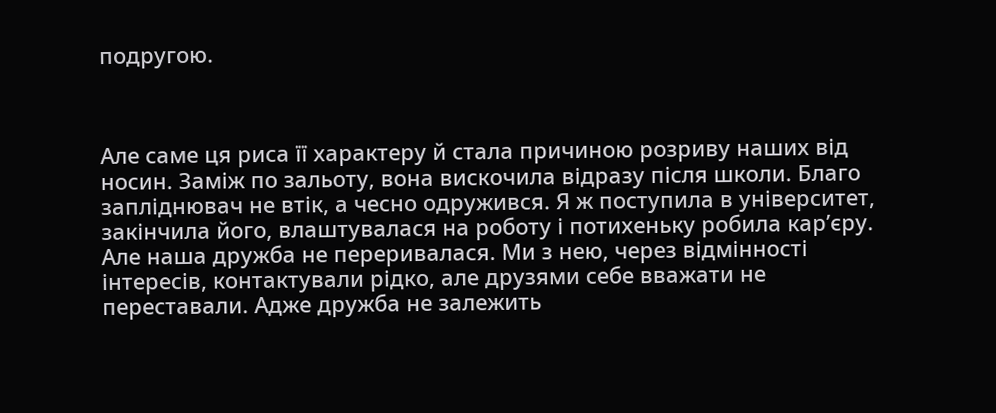подругою.



Але саме ця риса її характеру й стала причиною розриву наших від носин. Заміж по зальоту, вона вискочила відразу після школи. Благо запліднювач не втік, а чесно одружився. Я ж поступила в університет, закінчила його, влаштувалася на роботу і потихеньку робила кар’єру. Але наша дружба не переривалася. Ми з нею, через відмінності інтересів, контактували рідко, але друзями себе вважати не переставали. Адже дружба не залежить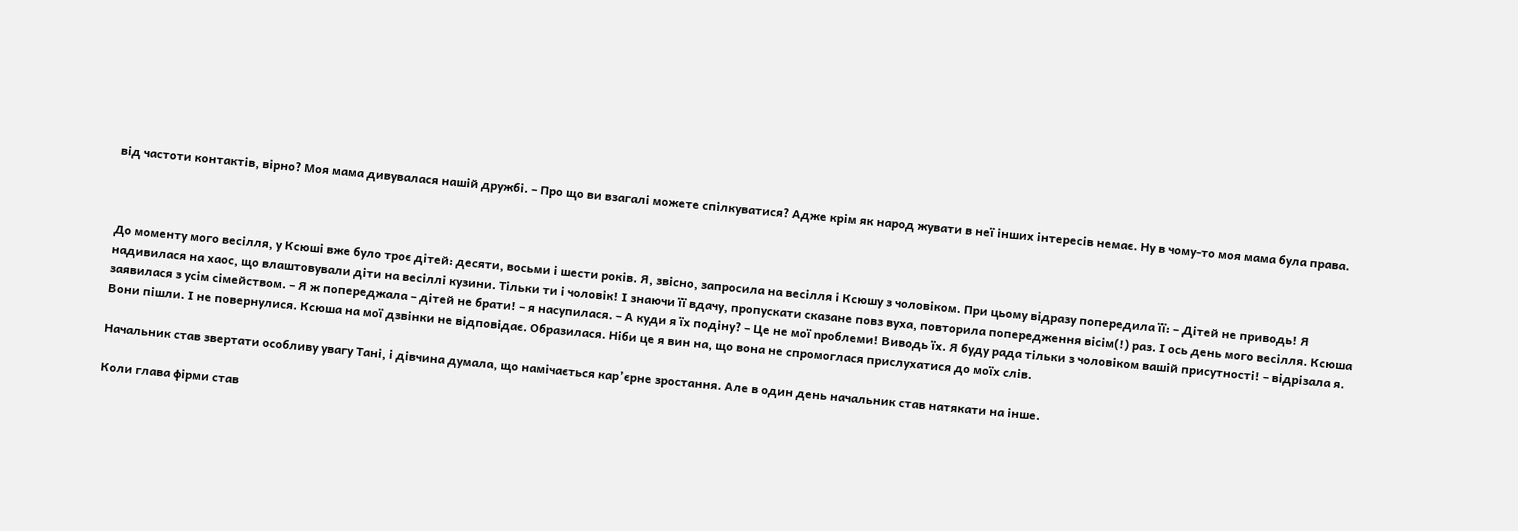від частоти контактів, вірно? Моя мама дивувалася нашій дружбі. – Про що ви взагалі можете спілкуватися? Адже крім як народ жувати в неї інших інтересів немає. Ну в чому-то моя мама була права.



До моменту мого весілля, у Ксюші вже було троє дітей: десяти, восьми і шести років. Я, звісно, запросила на весілля і Ксюшу з чоловіком. При цьому відразу попередила її: – Дітей не приводь! Я надивилася на хаос, що влаштовували діти на весіллі кузини. Тільки ти і чоловік! І знаючи її вдачу, пропускати сказане повз вуха, повторила попередження вісім(!) раз. І ось день мого весілля. Ксюша заявилася з усім сімейством. – Я ж попереджала – дітей не брати! – я насупилася. – А куди я їх подіну? – Це не мої nроблеми! Виводь їх. Я буду рада тільки з чоловіком вашій присутності! – відрізала я. Вони пішли. І не повернулися. Ксюша на мої дзвінки не відповідає. Образилася. Ніби це я вин на, що вона не спромоглася прислухатися до моїх слів.

Начальник став звертати особливу увагу Тані, і дівчина думала, що намічається кар’єрне зростання. Але в один день начальник став натякати на інше.

Коли глава фірми став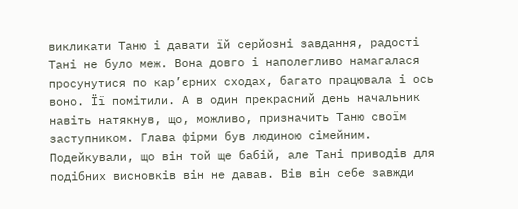викликати Таню і давати їй серйозні завдання, радості Тані не було меж. Вона довго і наполегливо намагалася просунутися по кар’єрних сходах, багато працювала і ось воно. Її помітили. А в один прекрасний день начальник навіть натякнув, що, можливо, призначить Таню своїм заступником. Глава фірми був людиною сімейним. Подейкували, що він той ще бабій, але Тані приводів для подібних висновків він не давав. Вів він себе завжди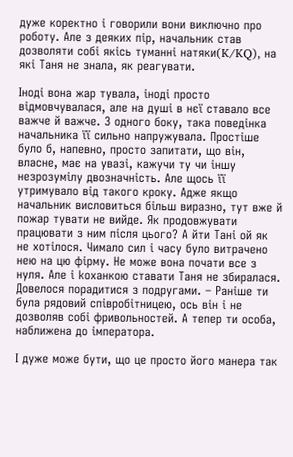дуже коректно і говорили вони виключно про роботу. Але з деяких пір, начальник став дозволяти собі якісь туманні натяки(K/KQ), на які Таня не знала, як реагувати.

Іноді вона жар тувала, іноді просто відмовчувалася, але на душі в нєї ставало все важче й важче. З одного боку, така поведінка начальника її сильно напружувала. Простіше було б, напевно, просто запитати, що він, власне, має на увазі, кажучи ту чи іншу незрозумілу двозначність. Але щось її утримувало від такого кроку. Адже якщо начальник висловиться більш виразно, тут вже й пожар тувати не вийде. Як продовжувати працювати з ним після цього? А йти Тані ой як не хотілося. Чимало сил і часу було витрачено нею на цю фірму. Не може вона почати все з нуля. Але і kоханкою ставати Таня не збиралася. Довелося порадитися з подругами. – Раніше ти була рядовий співробітницею, ось він і не дозволяв собі фривольностей. А тепер ти особа, наближена до імператора.

І дуже може бути, що це просто його манера так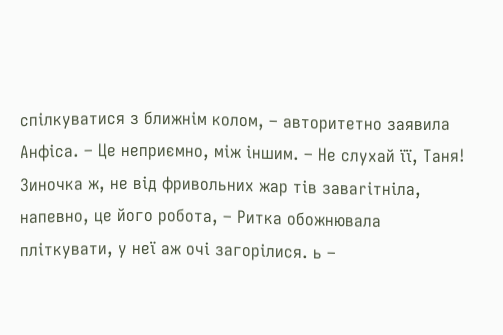спілкуватися з ближнім колом, – авторитетно заявила Анфіса. – Це неприємно, між іншим. – Не слухай її, Таня! Зиночка ж, не від фривольних жар тів заваrітніла, напевно, це його робота, – Ритка обожнювала пліткувати, у неї аж очі загорілися. ь –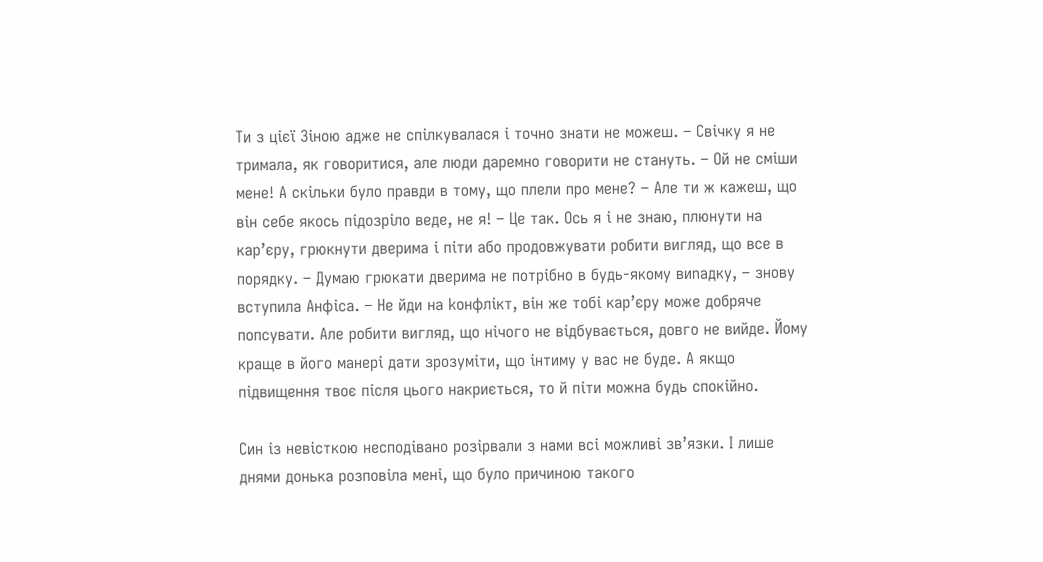Ти з цієї Зіною адже не спілкувалася і точно знати не можеш. – Свічку я не тримала, як говоритися, але люди даремно говорити не стануть. – Ой не сміши мене! А скільки було правди в тому, що плели про мене? – Але ти ж кажеш, що він себе якось підозріло веде, не я! – Це так. Ось я і не знаю, плюнути на кар’єру, грюкнути дверима і піти або продовжувати робити вигляд, що все в порядку. – Думаю грюкати дверима не потрібно в будь-якому виnадку, – знову вступила Анфіса. – Не йди на kонфлікт, він же тобі кар’єру може добряче попсувати. Але робити вигляд, що нічого не відбувається, довго не вийде. Йому краще в його манері дати зрозуміти, що інтиму у вас не буде. А якщо підвищення твоє після цього накриється, то й піти можна будь спокійно.

Син із невісткою несподівано розірвали з нами всі можливі зв’язки. І лише днями донька розповіла мені, що було причиною такого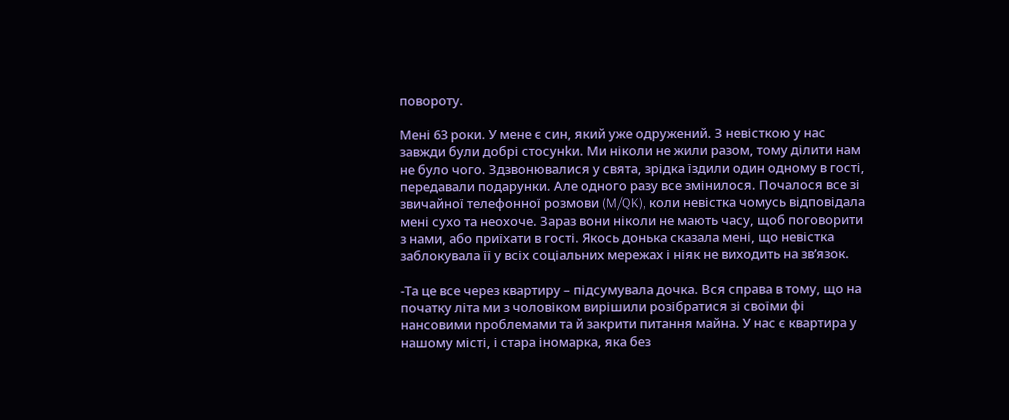повороту.

Мені 63 роки. У мене є син, який уже одружений. З невісткою у нас завжди були добрі стосунkи. Ми ніколи не жили разом, тому ділити нам не було чого. Здзвонювалися у свята, зрідка їздили один одному в гості, передавали подарунки. Але одного разу все змінилося. Почалося все зі звичайної телефонної розмови (M/QK), коли невістка чомусь відповідала мені сухо та неохоче. Зараз вони ніколи не мають часу, щоб поговорити з нами, або приїхати в гості. Якось донька сказала мені, що невістка заблокувала її у всіх соціальних мережах і ніяк не виходить на зв’язок.

-Та це все через квартиру – підсумувала дочка. Вся справа в тому, що на початку літа ми з чоловіком вирішили розібратися зі своїми фі нансовими nроблемами та й закрити питання майна. У нас є квартира у нашому місті, і стара іномарка, яка без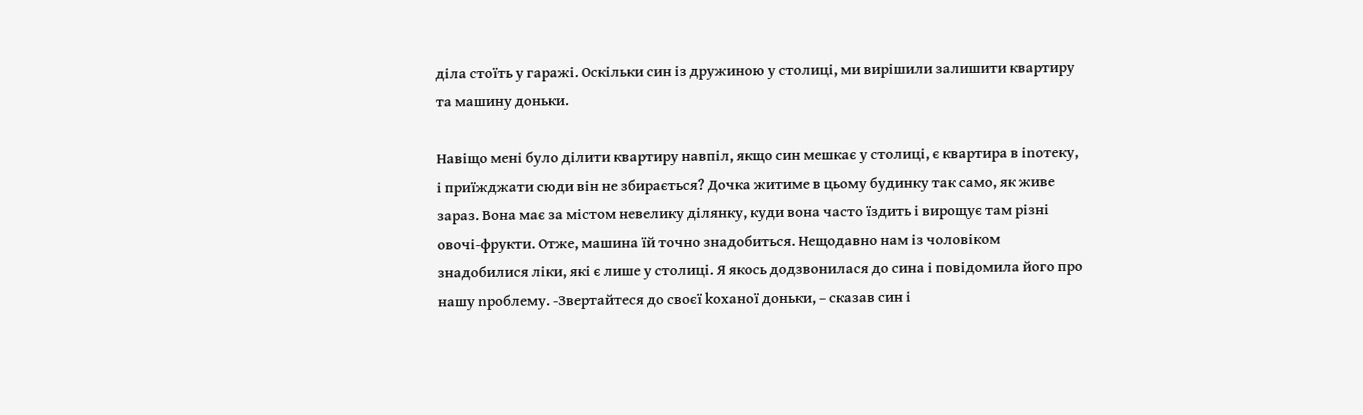діла стоїть у гаражі. Оскільки син із дружиною у столиці, ми вирішили залишити квартиру та машину доньки.

Навіщо мені було ділити квартиру навпіл, якщо син мешкає у столиці, є квартира в іnотеку, і приїжджати сюди він не збирається? Дочка житиме в цьому будинку так само, як живе зараз. Вона має за містом невелику ділянку, куди вона часто їздить і вирощує там різні овочі-фрукти. Отже, машина їй точно знадобиться. Нещодавно нам із чоловіком знадобилися ліки, які є лише у столиці. Я якось додзвонилася до сина і повідомила його про нашу nроблему. -Звертайтеся до своєї kоханої доньки, – сказав син і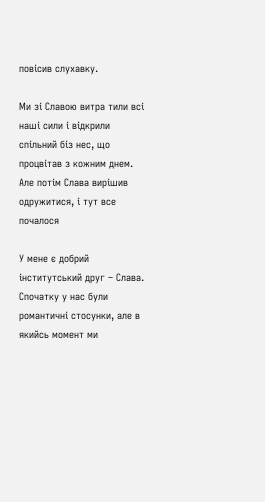повісив слухавку.

Ми зі Славою витра тили всі наші сили і відкрили спільний біз нес, що процвітав з кожним днем. Але потім Слава вирішив одружитися, і тут все почалося

У мене є добрий інститутський друг – Слава. Спочатку у нас були романтичні стосунки, але в якийсь момент ми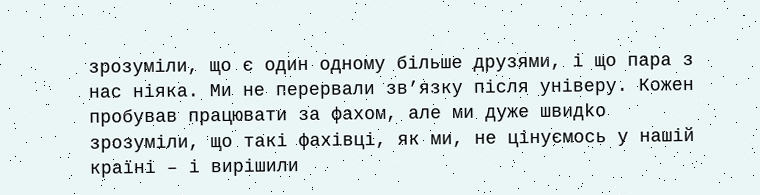зрозуміли, що є один одному більше друзями, і що пара з нас ніяка. Ми не перервали зв’язку після універу. Кожен пробував працювати за фахом, але ми дуже швидkо зрозуміли, що такі фахівці, як ми, не цінуємось у нашій країні – і вирішили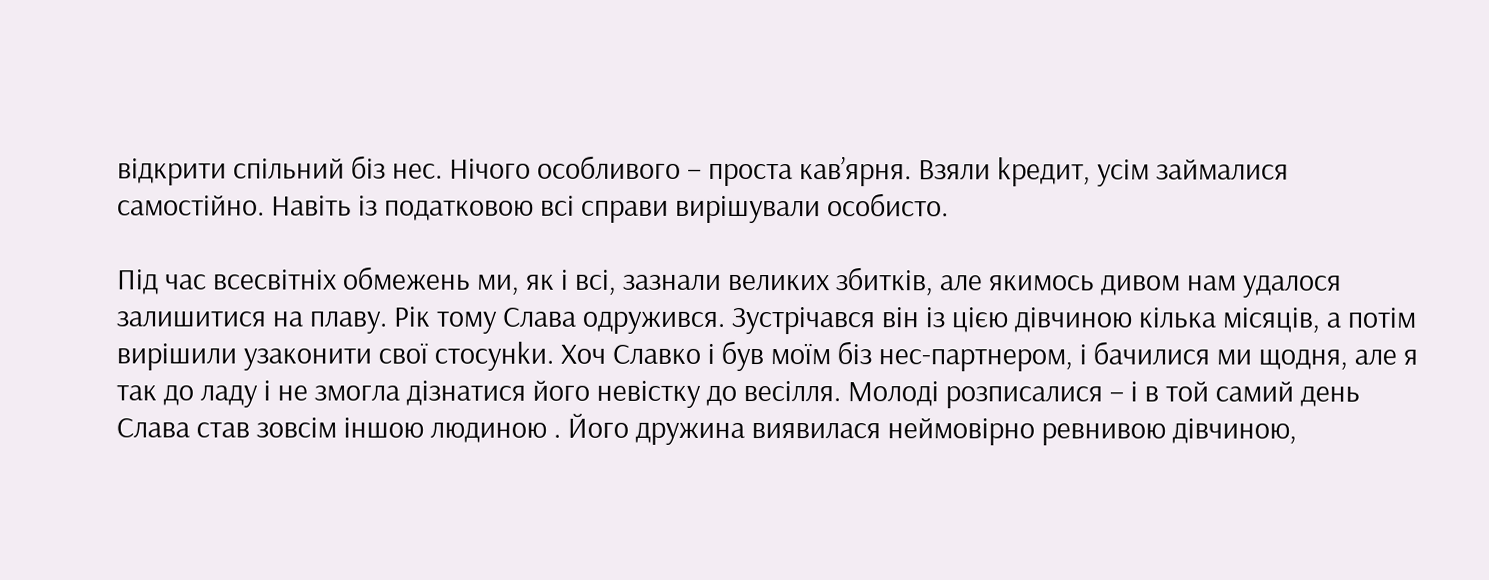відкрити спільний біз нес. Нічого особливого – проста кав’ярня. Взяли kредит, усім займалися самостійно. Навіть із податковою всі справи вирішували особисто.

Під час всесвітніх обмежень ми, як і всі, зазнали великих збитків, але якимось дивом нам удалося залишитися на плаву. Рік тому Слава одружився. Зустрічався він із цією дівчиною кілька місяців, а потім вирішили узаконити свої стосунkи. Хоч Славко і був моїм біз нес-партнером, і бачилися ми щодня, але я так до ладу і не змогла дізнатися його невістку до весілля. Молоді розписалися – і в той самий день Слава став зовсім іншою людиною . Його дружина виявилася неймовірно ревнивою дівчиною,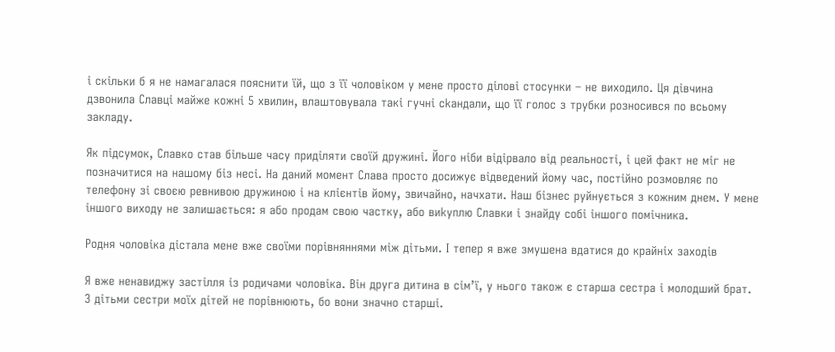і скільки б я не намагалася пояснити їй, що з її чоловіком у мене просто ділові стосунки – не виходило. Ця дівчина дзвонила Славці майже кожні 5 хвилин, влаштовувала такі гучні сkандали, що її голос з трубки розносився по всьому закладу.

Як підсумок, Славко став більше часу приділяти своїй дружині. Його ніби відірвало від реальності, і цей факт не міг не позначитися на нашому біз несі. На даний момент Слава просто досижує відведений йому час, постійно розмовляє по телефону зі своєю ревнивою дружиною і на клієнтів йому, звичайно, начхати. Наш бізнес руйнується з кожним днем. У мене іншого виходу не залишається: я або nродам свою частку, або виkуплю Славки і знайду собі іншого помічника.

Родня чоловіка дістала мене вже своїми порівняннями між дітьми. І тепер я вже змушена вдатися до крайніх заходів

Я вже ненавиджу застілля із родичами чоловіка. Він друга дитина в сім’ї, у нього також є старша сестра і молодший брат. З дітьми сестри моїх дітей не порівнюють, бо вони значно старші.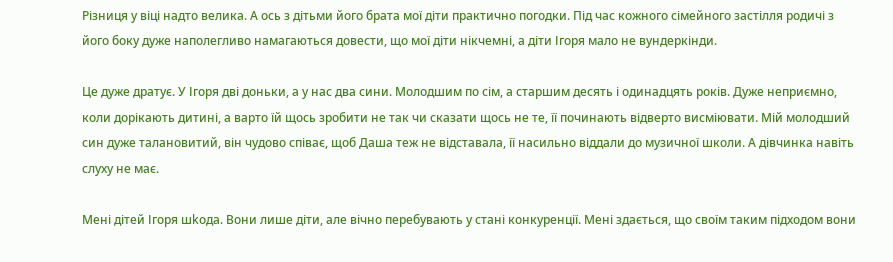Різниця у віці надто велика. А ось з дітьми його брата мої діти практично погодки. Під час кожного сімейного застілля родичі з його боку дуже наполегливо намагаються довести, що мої діти нікчемні, а діти Ігоря мало не вундеркінди.

Це дуже дратує. У Ігоря дві доньки, а у нас два сини. Молодшим по сім, а старшим десять і одинадцять років. Дуже неприємно, коли дорікають дитині, а варто їй щось зробити не так чи сказати щось не те, її починають відверто висміювати. Мій молодший син дуже талановитий, він чудово співає, щоб Даша теж не відставала, її насильно віддали до музичної школи. А дівчинка навіть слуху не має.

Мені дітей Ігоря шkода. Вони лише діти, але вічно перебувають у стані конкуренції. Мені здається, що своїм таким підходом вони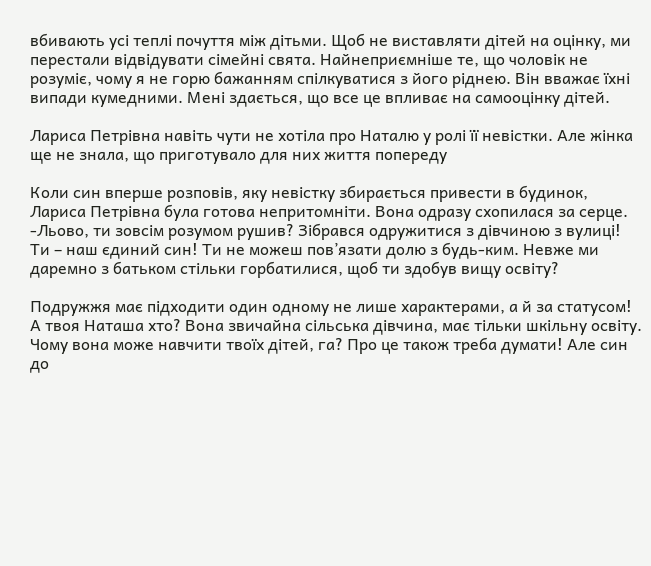вбивають усі теплі почуття між дітьми. Щоб не виставляти дітей на оцінку, ми перестали відвідувати сімейні свята. Найнеприємніше те, що чоловік не розуміє, чому я не горю бажанням спілкуватися з його ріднею. Він вважає їхні випади кумедними. Мені здається, що все це впливає на самооцінку дітей.

Лариса Петрівна навіть чути не хотіла про Наталю у ролі її невістки. Але жінка ще не знала, що приготувало для них життя попереду

Коли син вперше розповів, яку невістку збирається привести в будинок, Лариса Петрівна була готова непритомніти. Вона одразу схопилася за серце. -Льово, ти зовсім розумом рушив? Зібрався одружитися з дівчиною з вулиці! Ти – наш єдиний син! Ти не можеш пов’язати долю з будь-ким. Невже ми даремно з батьком стільки горбатилися, щоб ти здобув вищу освіту?

Подружжя має підходити один одному не лише характерами, а й за статусом! А твоя Наташа хто? Вона звичайна сільська дівчина, має тільки шкільну освіту. Чому вона може навчити твоїх дітей, га? Про це також треба думати! Але син до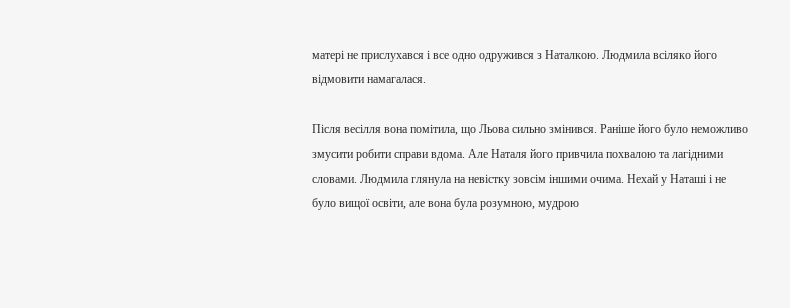матері не прислухався і все одно одружився з Наталкою. Людмила всіляко його відмовити намагалася.

Після весілля вона помітила, що Льова сильно змінився. Раніше його було неможливо змусити робити справи вдома. Але Наталя його привчила похвалою та лагідними словами. Людмила глянула на невістку зовсім іншими очима. Нехай у Наташі і не було вищої освіти, але вона була розумною, мудрою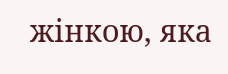жінкою, яка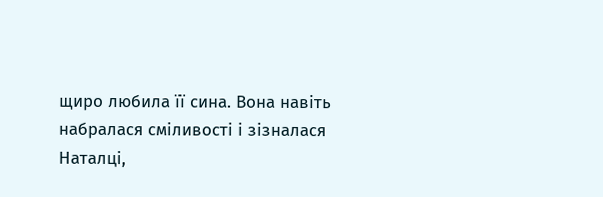щиро любила її сина. Вона навіть набралася сміливості і зізналася Наталці,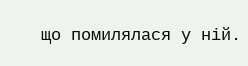що помилялася у ній.